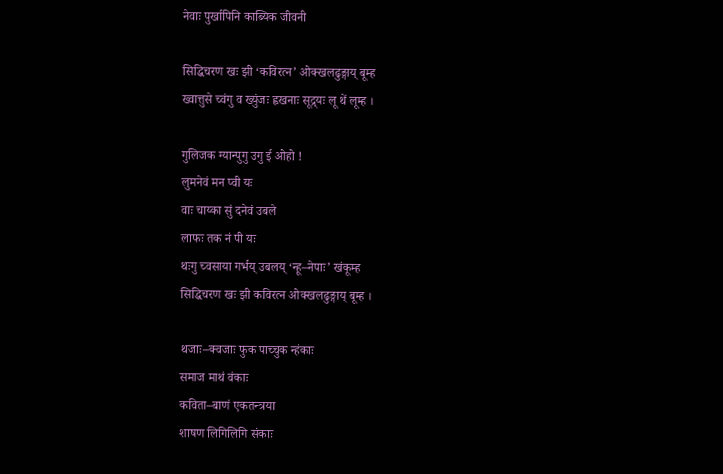नेवाः पुर्खापिनि काब्यिक जीवनी

सिद्धिचरण खः झी ‘कविरत्न’ ओक्खलढुङ्गाय् बूम्ह
ख्वात्तुसे च्वंगु व ख्युंजः ह्वखनाः सूद्र्यः लू थें लूम्ह ।

गुलिजक ग्यान्पुगु उगु ई ओहो !
लुमनेवं मन प्वी यः
वाः चाय्का सुं दनेवं उबले
लाफः तक नं पी यः
थःगु च्वसाया गर्भय् उबलय् ‘न्हू–नेपाः’ खंकूम्ह
सिद्धिचरण खः झी कविरत्न ओक्खलढुङ्गाय् बूम्ह ।

थजाः–क्वजाः फुक पाच्चुक न्हंकाः
समाज माथं वंकाः
कविता–बाणं एकतन्त्रया
शाषण लिगिलिगि संकाः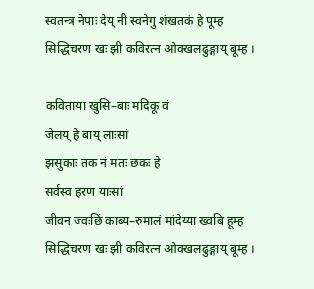स्वतन्त्र नेपाः देय् नी स्वनेगु शंखतकं हे पूम्ह
सिद्धिचरण खः झी कविरत्न ओक्खलढुङ्गाय् बूम्ह ।

कविताया खुसि–बाः मदिकू वं
जेलय् हे बाय् लाःसां
झसुकाः तक नं मतः छकः हे
सर्वस्व हरण याःसां
जीवन ज्वःछिं काब्य–रुमालं मांदेय्या ख्वबि हूम्ह
सिद्धिचरण खः झी कविरत्न ओक्खलढुङ्गाय् बूम्ह ।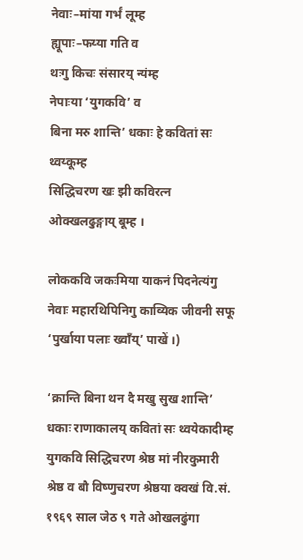नेवाः–मांया गर्भं लूम्ह
ह्यूपाः–फय्या गति व
थःगु किचः संसारय् न्यंम्ह
नेपाःया ‘युगकवि’ व
बिना मरु शान्ति’ धकाः हे कवितां सः थ्वय्कूम्ह
सिद्धिचरण खः झी कविरत्न ओक्खलढुङ्गाय् बूम्ह ।

लोककवि जकःमिया याकनं पिदनेत्यंगु नेवाः महारथिपिनिगु काव्यिक जीवनी सफू ‘पुर्खाया पलाः ख्वाँय्’ पाखें ।)

‘क्रान्ति बिना थन दै मखु सुख शान्ति’ धकाः राणाकालय् कवितां सः थ्वयेकादीम्ह युगकवि सिद्धिचरण श्रेष्ठ मां नीरकुमारी श्रेष्ठ व बौ विष्णुचरण श्रेष्ठया क्वखं वि.सं. १९६९ साल जेठ ९ गते ओखलढुंगा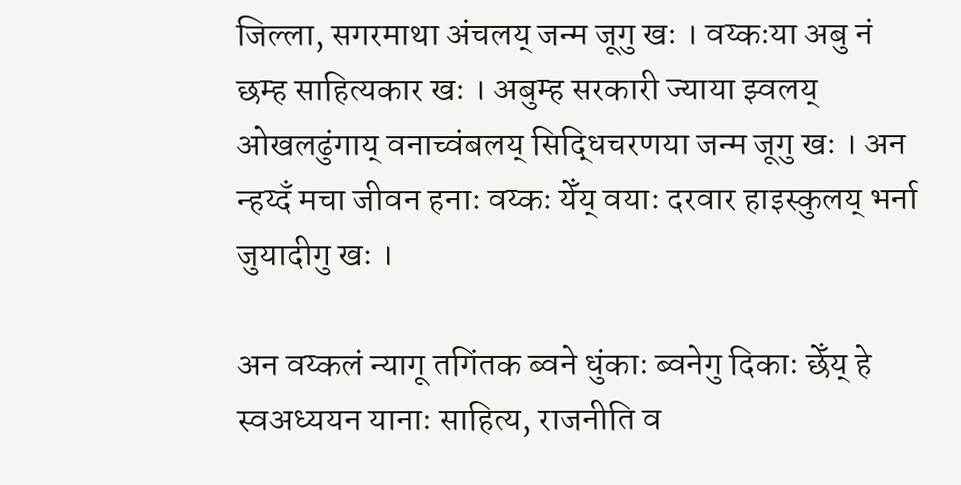जिल्ला, सगरमाथा अंचलय् जन्म जूगु खः । वय्कःया अबु नं छम्ह साहित्यकार खः । अबुम्ह सरकारी ज्याया झ्वलय् ओखलढुंगाय् वनाच्वंबलय् सिद्धिचरणया जन्म जूगु खः । अन न्हय्दँ मचा जीवन हनाः वय्कः येँय् वयाः दरवार हाइस्कुलय् भर्ना जुयादीगु खः ।

अन वय्कलं न्यागू तगिंतक ब्वने धुंकाः ब्वनेगु दिकाः छेँय् हे स्वअध्ययन यानाः साहित्य, राजनीति व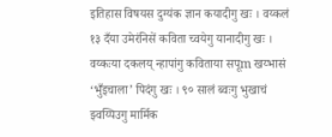इतिहास विषयस दुग्यंक ज्ञान कयादीगु खः । वय्कलं १३ दँया उमेरंनिसें कविता च्वयेगु यानादीगु खः । वय्कःया दकलय् न्हापांगु कविताया सपूm खय्भासं ‘भुँइचाला’ पिदंगु खः । ९० सालं ब्वःगु भुखाचं झ्वय्पिउगु मार्मिक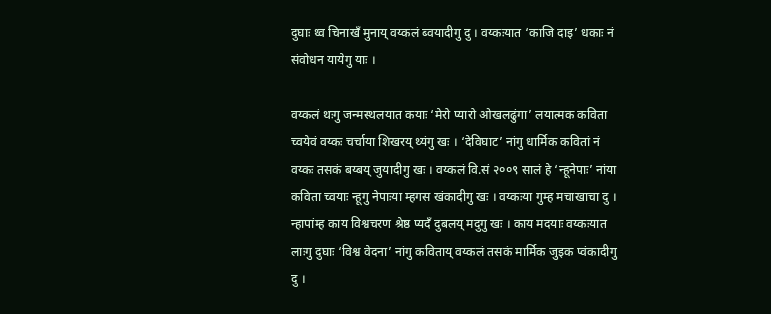दुघाः थ्व चिनाखँ मुनाय् वय्कलं ब्वयादीगु दु । वय्कःयात ‘काजि दाइ’ धकाः नं संवोधन यायेगु याः ।

वय्कलं थःगु जन्मस्थलयात कयाः ‘मेरो प्यारो ओखलढुंगा’ लयात्मक कविता च्वयेवं वय्कः चर्चाया शिखरय् थ्यंगु खः । ‘देविघाट’ नांगु धार्मिक कवितां नं वय्कः तसकं बय्बय् जुयादीगु खः । वय्कलं वि.सं २००९ सालं हे ‘न्हूनेपाः’ नांया कविता च्वयाः न्हूगु नेपाःया म्हगस खंकादीगु खः । वय्कःया गुम्ह मचाखाचा दु । न्हापांम्ह काय विश्वचरण श्रेष्ठ प्यदँ दुबलय् मदुगु खः । काय मदयाः वय्कःयात लाःगु दुघाः ‘विश्व वेदना’ नांगु कविताय् वय्कलं तसकं मार्मिक जुइक प्वंकादीगु दु ।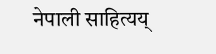नेपाली साहित्यय्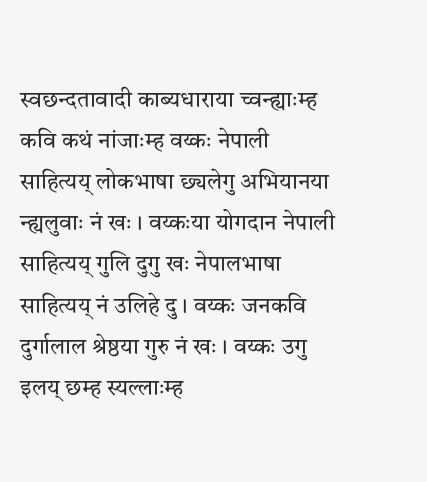स्वछन्दतावादी काब्यधाराया च्वन्ह्याःम्ह कवि कथं नांजाःम्ह वय्कः नेपाली साहित्यय् लोकभाषा छ्यलेगु अभियानया न्ह्यलुवाः नं खः । वय्कःया योगदान नेपाली साहित्यय् गुलि दुगु खः नेपालभाषा साहित्यय् नं उलिहे दु । वय्कः जनकवि दुर्गालाल श्रेष्ठया गुरु नं खः । वय्कः उगु इलय् छम्ह स्यल्लाःम्ह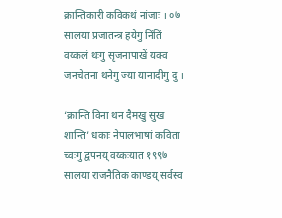क्रान्तिकारी कविकथं नांजाः । ०७ सालया प्रजातन्त्र हयेगु निंतिं वय्कलं थःगु सृजनापाखें यक्व जनचेतना थनेगु ज्या यानादीगु दु ।

‘क्रान्ति विना थन दैमखु सुख शान्ति’ धकाः नेपालभाषां कविता च्वःगु द्वपनय् वय्कःयात १९९७ सालया राजनैतिक काण्डय् सर्वस्व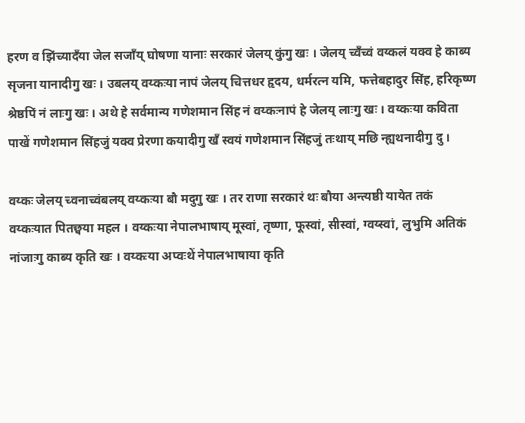हरण व झिंच्यादँया जेल सजाँय् घोषणा यानाः सरकारं जेलय् कुंगु खः । जेलय् च्वँच्वं वय्कलं यक्व हे काब्य सृजना यानादीगु खः । उबलय् वय्कःया नापं जेलय् चित्तधर हृदय, धर्मरत्न यमि, फत्तेबहादुर सिंह, हरिकृष्ण श्रेष्ठपिं नं लाःगु खः । अथे हे सर्वमान्य गणेशमान सिंह नं वय्कःनापं हे जेलय् लाःगु खः । वय्कःया कविता पाखें गणेशमान सिंहजुं यक्व प्रेरणा कयादीगु खँ स्वयं गणेशमान सिंहजुं तःथाय् मछि न्ह्यथनादीगु दु ।

वय्कः जेलय् च्वनाच्वंबलय् वय्कःया बौ मदुगु खः । तर राणा सरकारं थः बौया अन्त्यष्ठी यायेत तकं वय्कःयात पितछ्वया महल । वय्कःया नेपालभाषाय् मूस्वां, तृष्णा, फूस्वां, सीस्वां, ग्वय्स्वां, लुभुमि अतिकं नांजाःगु काब्य कृति खः । वय्कःया अप्वःथें नेपालभाषाया कृति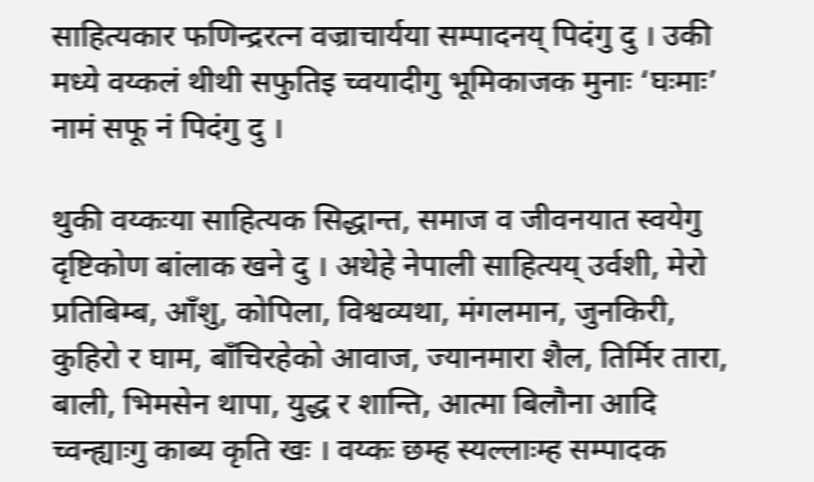साहित्यकार फणिन्द्ररत्न वज्राचार्यया सम्पादनय् पिदंगु दु । उकी मध्ये वय्कलं थीथी सफुतिइ च्वयादीगु भूमिकाजक मुनाः ‘घःमाः’ नामं सफू नं पिदंगु दु ।

थुकी वय्कःया साहित्यक सिद्धान्त, समाज व जीवनयात स्वयेगु दृष्टिकोण बांलाक खने दु । अथेहे नेपाली साहित्यय् उर्वशी, मेरो प्रतिबिम्ब, आँशु, कोपिला, विश्वव्यथा, मंगलमान, जुनकिरी, कुहिरो र घाम, बाँचिरहेको आवाज, ज्यानमारा शैल, तिर्मिर तारा, बाली, भिमसेन थापा, युद्ध र शान्ति, आत्मा बिलौना आदि च्वन्ह्याःगु काब्य कृति खः । वय्कः छम्ह स्यल्लाःम्ह सम्पादक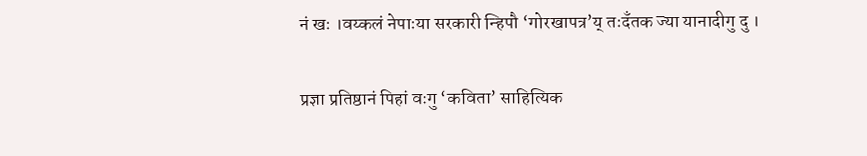नं खः ।वय्कलं नेपाःया सरकारी न्हिपौ ‘गोरखापत्र’य् तःदँतक ज्या यानादीगु दु ।

प्रज्ञा प्रतिष्ठानं पिहां वःगु ‘कविता’ साहित्यिक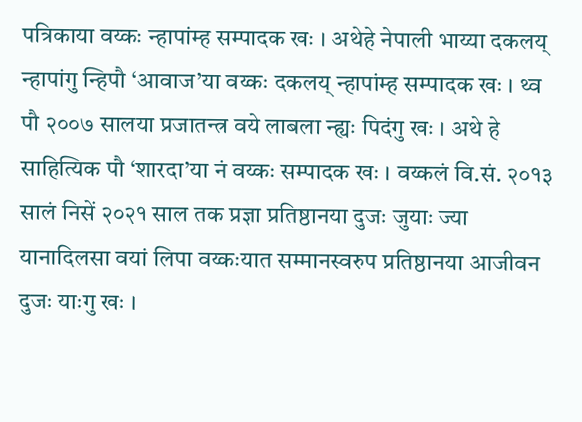पत्रिकाया वय्कः न्हापांम्ह सम्पादक खः । अथेहे नेपाली भाय्या दकलय् न्हापांगु न्हिपौ ‘आवाज’या वय्कः दकलय् न्हापांम्ह सम्पादक खः । थ्व पौ २००७ सालया प्रजातन्त्र वये लाबला न्ह्यः पिदंगु खः । अथे हे साहित्यिक पौ ‘शारदा’या नं वय्कः सम्पादक खः । वय्कलं वि.सं. २०१३ सालं निसें २०२१ साल तक प्रज्ञा प्रतिष्ठानया दुजः जुयाः ज्या यानादिलसा वयां लिपा वय्कःयात सम्मानस्वरुप प्रतिष्ठानया आजीवन दुजः याःगु खः ।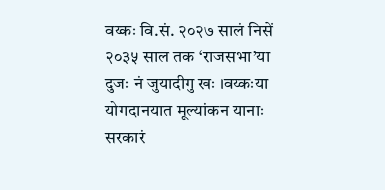वय्कः वि.सं. २०२७ सालं निसें २०३५ साल तक ‘राजसभा’या दुजः नं जुयादीगु खः ।वय्कःया योगदानयात मूल्यांकन यानाः सरकारं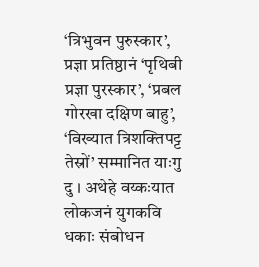‘त्रिभुवन पुरुस्कार’, प्रज्ञा प्रतिष्ठानं ‘पृथिबी प्रज्ञा पुरस्कार’, ‘प्रबल गोरखा दक्षिण बाहु’, ‘विख्यात त्रिशक्तिपट्ट तेस्रों’ सम्मानित याःगु दु । अथेहे वय्कःयात लोकजनं युगकवि धकाः संबोधन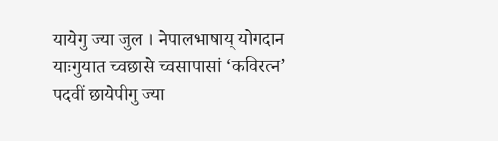यायेगु ज्या जुल । नेपालभाषाय् योगदान याःगुयात च्वछासे च्वसापासां ‘कविरत्न’ पदवीं छायेपीगु ज्या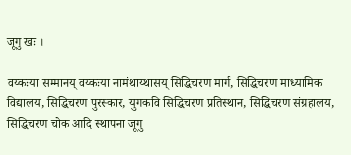जूगु खः ।

वय्कःया सम्मानय् वय्कःया नामंथाय्थासय् सिद्धिचरण मार्ग, सिद्धिचरण माध्यामिक विद्यालय, सिद्धिचरण पुरस्कार, युगकवि सिद्धिचरण प्रतिस्थान, सिद्धिचरण संग्रहालय, सिद्धिचरण चोक आदि स्थापना जूगु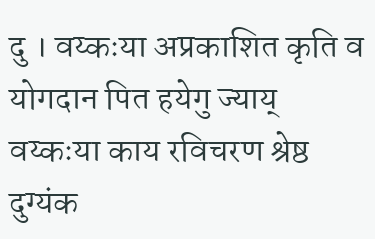दु । वय्कःया अप्रकाशित कृति व योगदान पित हयेगु ज्याय् वय्कःया काय रविचरण श्रेष्ठ दुग्यंक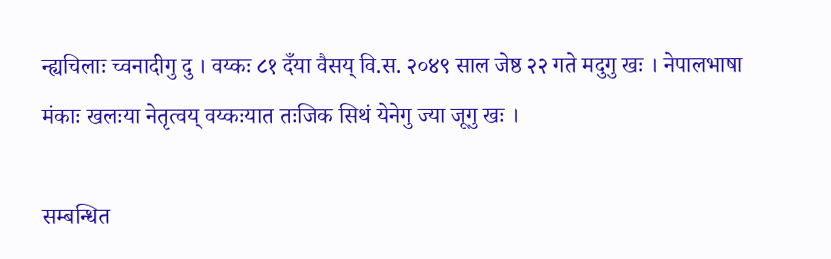न्ह्यचिलाः च्वनादीगु दु । वय्कः ८१ दँया वैसय् वि.स. २०४९ साल जेष्ठ २२ गते मदुगु खः । नेपालभाषा मंकाः खलःया नेतृत्वय् वय्कःयात तःजिक सिथं येनेगु ज्या जूगु खः ।

सम्बन्धित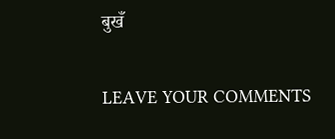बुखँ

LEAVE YOUR COMMENTS